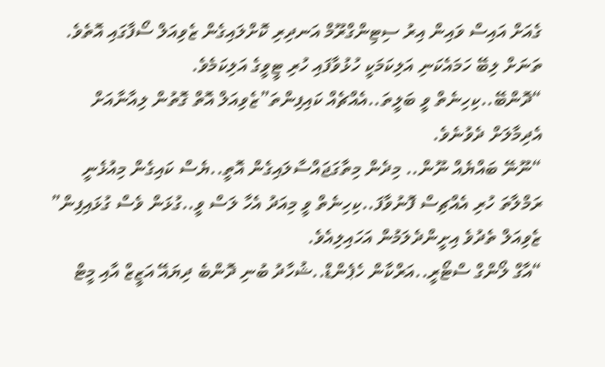ގެއަށް އައިސް ވައިން އިރު ސިޓިންގްރޫމް އަނދިރި ކޮށްލައިގެން ޒެވިއަލް ސޯފާގައި އޮތެވެ. ތަނަށް ލިބޭ ހަމައެކަނި އަލިކަމަކީ ހުޅުވާފައި ހުރި ޓީވީގެ އަލިކަމެވެ.
“ދޮންބޭ..ކިހިނެތް ވީ ބަލީތަ..އެއްޗެއް ކައިފިންތަ”ޒެވިއަލް އޮތް ގޮތުން ލިއާނާއަށް އެދިމާލަށް ދެވުނެވެ.
“ނޫނޭ ބައްޔެއް ނޫން.. މިދެން މިތާގަޖައްސާލައިގެން އޮތީ..ޔެސް ކައިގެން މިއުޅެނީ ރަމްލާތަ ހުރި އެއްޗިސް ފޮނުވާފަ..ކިހިނެތް ވީ މިއަދު އެހާ ލަސް ވީ..ގުޅަން ވެސް ގުޅައިފިން” ޒެވިއަލް ތެދުވެ އިށީންދެލަމުން އަހައިލިއެވެ.
“އާގް ލޯންގް ސްޓޯރީ..އަރްކާން ހެޕެންޑް..ޝުހާދު ބުނި ދޮންބެ ދިޔައޭ އަޒީޒް އާއި މީޓް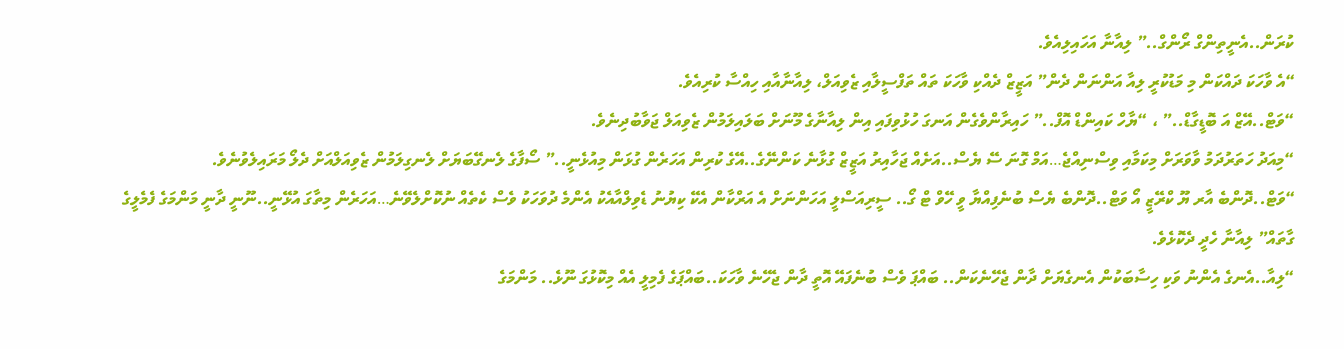ކުރަން..އެނީތިންގް ރޯންގް..” ލިއާނާ އަހައިލިއެވެ.
“އެ ވާހަކަ ދައްކަން މި މަޑުކުރީ ލިއާ އަންނަން ދެން” އަޒީޒް ދެއްކި ވާހަކަ ތައް ތަފްސީލާއި ޒެވިއަލް، ލިއާނާއާއި ހިއްސާ ކުރިއެވެ.
“ވަޓް..އޭޒް އަ ބޮޑީގާޑް..” ، “ޔާހް ކައިންޑް އޮފް..” ހައިރާންވެގެން އަނގަ ހުޅުވިފައި އިން ލިއާނާގެ މޫނަށް ބަލައިލަމުން ޒެވިއަލް ޖަވާބުދިނެވެ.
“މިއަދު ހަތަރުދަމު ވާވަރަށް މިކަމާއި ވިސްނިއްޖެ…އަމް ގޮނަ ސޭ ޔެސް..އަށެއް ޖަހާއިރު އަޒީޒް ގުޅާނެ ކަންނޭގެ..އޭގެ ކުރިން އަހަރެން ގުޅަން މިއުޅެނީ..” ސޯފާގެ ލެނގޭބަޔަށް ލެނގިލަމުން ޒެވިއަލްއަށް ދެލޯ މަރައިލެވުނެވެ.
“ވަޓް..ދޮންބެ އާރ ޔޫ ކްރޭޒީ އޯ ވަޓް..ދޮންބެ ޔެސް ބުނެފިއްޔާ ވީ ހޭވް ޓް ގޯ.. ސީރިއަސްލީ އަހަންނަށް އެ އަރްކާން އެކޭ ކިޔުނު ޑެވިލްއާއެކު އެންމެ ދުވަހަކު ވެސް ކެތެއް ނުކޮށްލެވޭނެ…އަހަރެން މިތާގަ އުޅޭނީ..ނޫނީ ދާނީ މަންމަގެ ފެމެލީގެ ގާތައް” ލިއާނާ ހެދީ ދެކޮޅެވެ.
“ލިއާ..އެނގެ އެންނު ވަކި ހިސާބަކުން އެނގެޔަށް ދާން ޖެހޭނެކަން.. ބައްޕަ ވެސް ބުނެފައޭ އޮތީ ދާން ޖެހޭނެ ވާހަކަ..ބައްޕަގެ ފެމިލީ އެއް މިކޮޅުގަ ނޫޅެ.. މަންމަގެ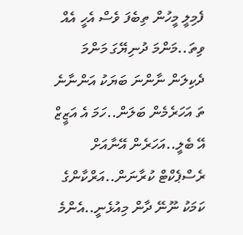ފެމިލީ މީހުން ތިބެފަ ވެސް އެހީ އެއް ވިތަ..މަންމަ ދުނިޔޭގަ މަންމަ ދެކިލަން ނާންނަ ބަޔަކު އަންނާނެ ތަ އަހަރެމެން ބަލަން..ހަމަ އެ އަޒީޒް އޭ ބެލީ..އަހަރެން އޭނާއަށް ރެސްޕެކްޓް ކުރާނަން..އަރްކާންގެ ކަމަކު ނޫނޭ ދާން މިއުޅެނީ..އެންމެ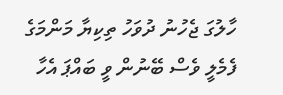ހާލުގަ ޖެހުނު ދުވަހު ތިކިޔާ މަންމަގެ ފެމެލީ ވެސް ބޭނުން ވީ ބައްޕަ އެހާ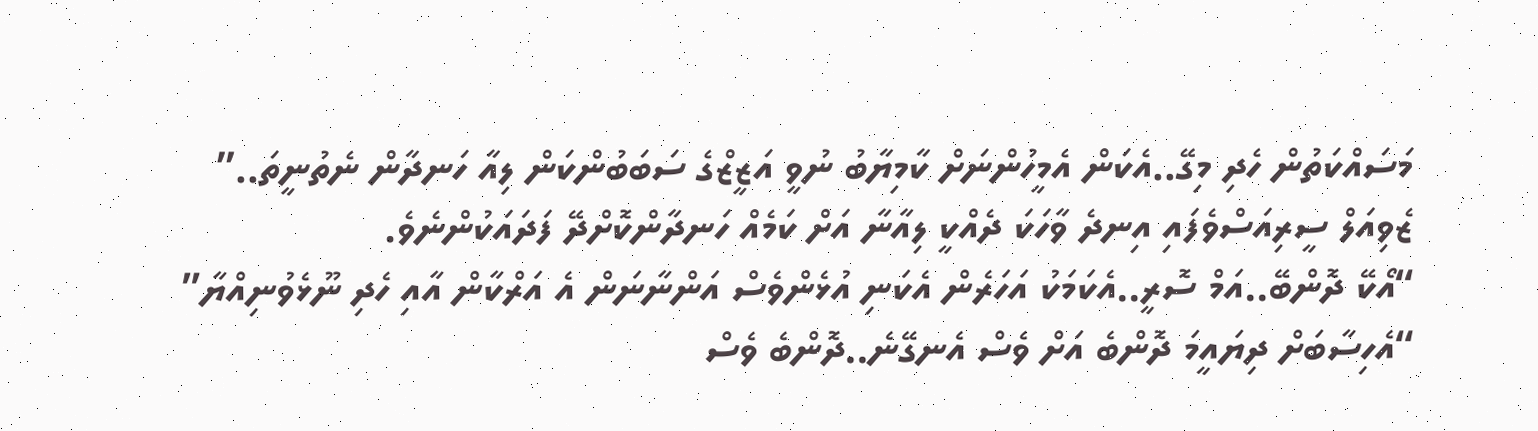މަސައްކަތުން ހެދި މިގޭ..އެކަން އެމީހުންނަށް ކާމިޔާބު ނުވީ އަޒީޒްގެ ސަބަބުންކަން ލިއާ ހަނދާން ނެތުނީތަ..” ޒެވިއަލް ސީރިއަސްވެފައި އިނދެ ވާހަކަ ދެއްކީ ލިއާނާ އަށް ކަމެއް ހަނދާންކޮށްދޭ ފަދައަކުންނެވެ.
“އޯކޭ ދޮންބޭ..އަމް ސޮރީ..އެކަމަކު އަހަރެން އެކަނި އުޅެންވެސް އަންނާނަން އެ އަރްކާން އާއި ހެދި ނޫޅެވުނިއްޔާ”
“އެހިސާބަށް ދިޔައީމަ ދޮންބެ އަށް ވެސް އެނގޭނެ..ދޮންބެ ވެސް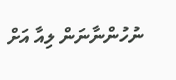ނުހުންނާނަން ލިއާ އަށް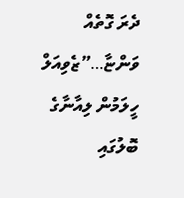ދެރަ ގޮތެއް ވަންޏާ…”ޒެވިއަލް ހީލަމުން ލިއާނާގެ ބޮލުގައި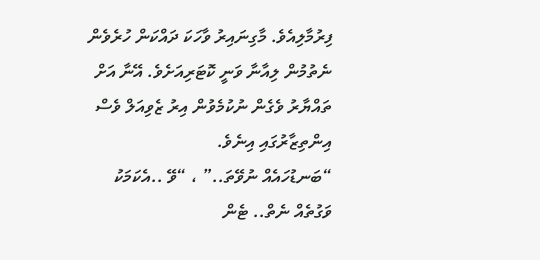ފިރުމާލިއެވެ. މާގިނައިރު ވާހަކަ ދައްކަން ހުރެވެން ނެތުމުން ލިއާނާ ވަނީ ކޮޓަރިއަށެވެ. އޭނާ އަށް ތައްޔާރު ވެގެން ނުކުމެވުން އިރު ޒެވިއަލް ވެސް އިންތިޒާރުގައި އިނެވެ.
“ބަނޑުހައެއް ނުވޭތަ..” ، “ވޭ ..އެކަމަކު ވަގުތެއް ނެތް.. ޓެން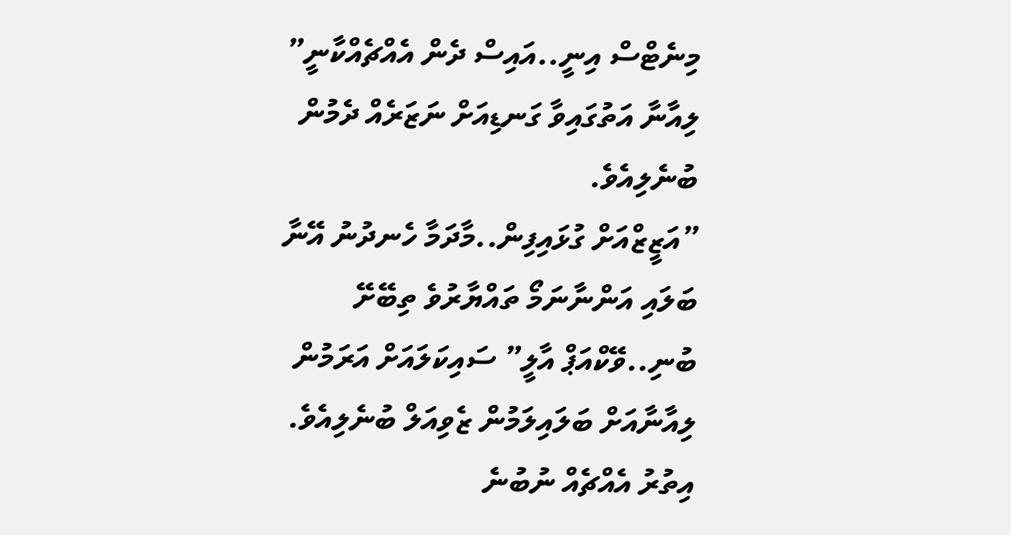މިނެޓްސް އިނީ..އައިސް ދެން އެއްޗެއްކާނީ” ލިއާނާ އަތުގައިވާ ގަނޑިއަށް ނަޒަރެއް ދެމުން ބުނެލިއެވެ.
”އަޒީޒްއަށް ގުޅައިފިން..މާދަމާ ހެނދުނު އޭނާ ބަލައި އަންނާނަމޯ ތައްޔާރުވެ ތިބޭށޭ ބުނި..ވޭކްއަޕް އާލީ” ސައިކަލައަށް އަރަމުން ލިއާނާއަށް ބަލައިލަމުން ޒެވިއަލް ބުނެލިއެވެ. އިތުރު އެއްޗެއް ނުބުނެ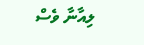ލިއާނާ ވެސް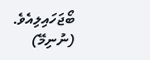ބޯޖަހައިލިއެވެ.
(ނުނިމޭ)